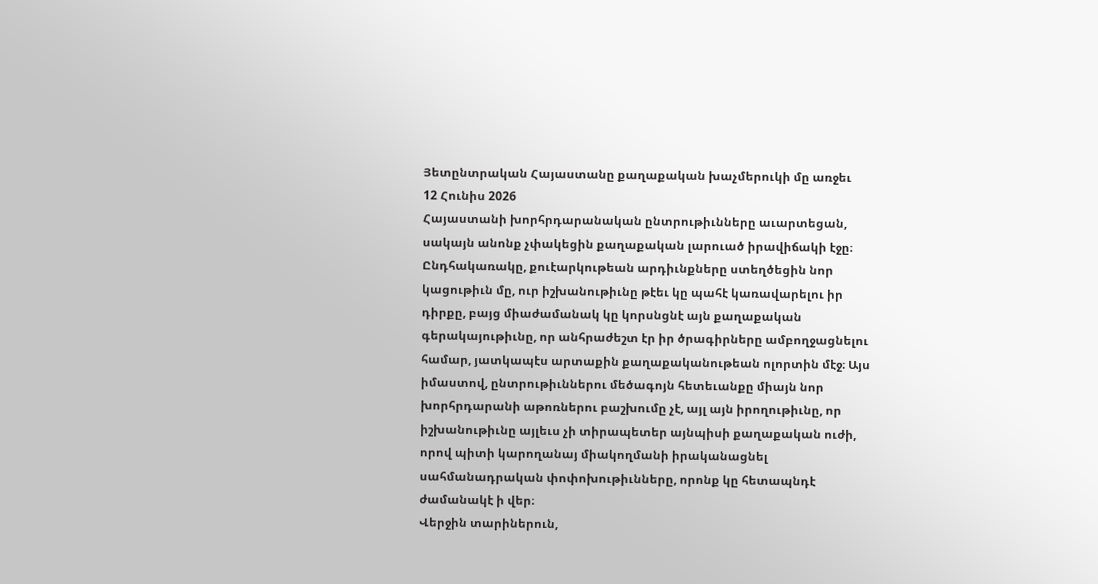Յետընտրական Հայաստանը քաղաքական խաչմերուկի մը առջեւ
12 Հունիս 2026
Հայաստանի խորհրդարանական ընտրութիւնները աւարտեցան, սակայն անոնք չփակեցին քաղաքական լարուած իրավիճակի էջը։ Ընդհակառակը, քուէարկութեան արդիւնքները ստեղծեցին նոր կացութիւն մը, ուր իշխանութիւնը թէեւ կը պահէ կառավարելու իր դիրքը, բայց միաժամանակ կը կորսնցնէ այն քաղաքական գերակայութիւնը, որ անհրաժեշտ էր իր ծրագիրները ամբողջացնելու համար, յատկապէս արտաքին քաղաքականութեան ոլորտին մէջ։ Այս իմաստով, ընտրութիւններու մեծագոյն հետեւանքը միայն նոր խորհրդարանի աթոռներու բաշխումը չէ, այլ այն իրողութիւնը, որ իշխանութիւնը այլեւս չի տիրապետեր այնպիսի քաղաքական ուժի, որով պիտի կարողանայ միակողմանի իրականացնել սահմանադրական փոփոխութիւնները, որոնք կը հետապնդէ ժամանակէ ի վեր։
Վերջին տարիներուն,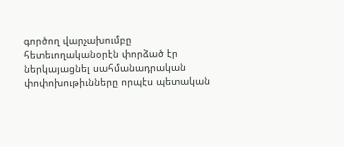գործող վարչախումբը հետեւողականօրէն փորձած էր ներկայացնել սահմանադրական փոփոխութիւնները որպէս պետական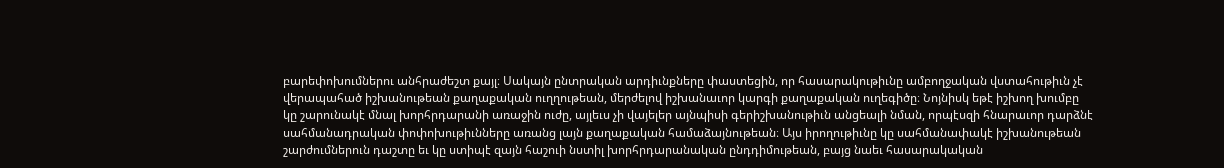բարեփոխումներու անհրաժեշտ քայլ։ Սակայն ընտրական արդիւնքները փաստեցին, որ հասարակութիւնը ամբողջական վստահութիւն չէ վերապահած իշխանութեան քաղաքական ուղղութեան, մերժելով իշխանաւոր կարգի քաղաքական ուղեգիծը։ Նոյնիսկ եթէ իշխող խումբը կը շարունակէ մնալ խորհրդարանի առաջին ուժը, այլեւս չի վայելեր այնպիսի գերիշխանութիւն անցեալի նման, որպէսզի հնարաւոր դարձնէ սահմանադրական փոփոխութիւնները առանց լայն քաղաքական համաձայնութեան։ Այս իրողութիւնը կը սահմանափակէ իշխանութեան շարժումներուն դաշտը եւ կը ստիպէ զայն հաշուի նստիլ խորհրդարանական ընդդիմութեան, բայց նաեւ հասարակական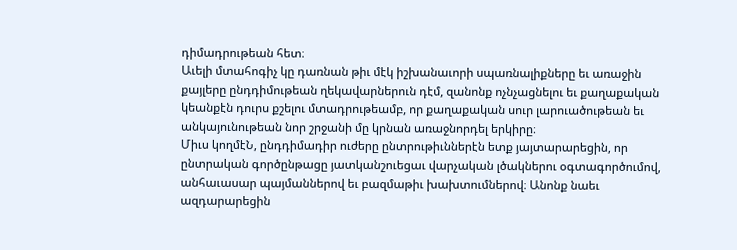դիմադրութեան հետ։
Աւելի մտահոգիչ կը դառնան թիւ մէկ իշխանաւորի սպառնալիքները եւ առաջին քայլերը ընդդիմութեան ղեկավարներուն դէմ, զանոնք ոչնչացնելու եւ քաղաքական կեանքէն դուրս քշելու մտադրութեամբ, որ քաղաքական սուր լարուածութեան եւ անկայունութեան նոր շրջանի մը կրնան առաջնորդել երկիրը։
Միւս կողմէՆ, ընդդիմադիր ուժերը ընտրութիւններէն ետք յայտարարեցին, որ ընտրական գործընթացը յատկանշուեցաւ վարչական լծակներու օգտագործումով, անհաւասար պայմաններով եւ բազմաթիւ խախտումներով։ Անոնք նաեւ ազդարարեցին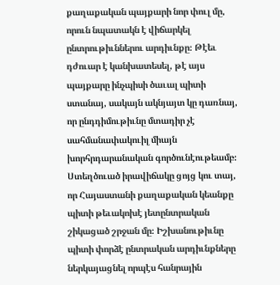քաղաքական պայքարի նոր փուլ մը, որուն նպատակն է վիճարկել ընտրութիւններու արդիւնքը։ Թէեւ դժուար է կանխատեսել, թէ այս պայքարը ինչպիսի ծաւալ պիտի ստանայ, սակայն ակնյայտ կը դառնայ, որ ընդդիմութիւնը մտադիր չէ սահմանափակուիլ միայն խորհրդարանական գործունէութեամբ։
Ստեղծուած իրավիճակը ցոյց կու տայ, որ Հայաստանի քաղաքական կեանքը պիտի թեւակոխէ յետընտրական շիկացած շրջան մը։ Իշխանութիւնը պիտի փորձէ ընտրական արդիւնքները ներկայացնել որպէս հանրային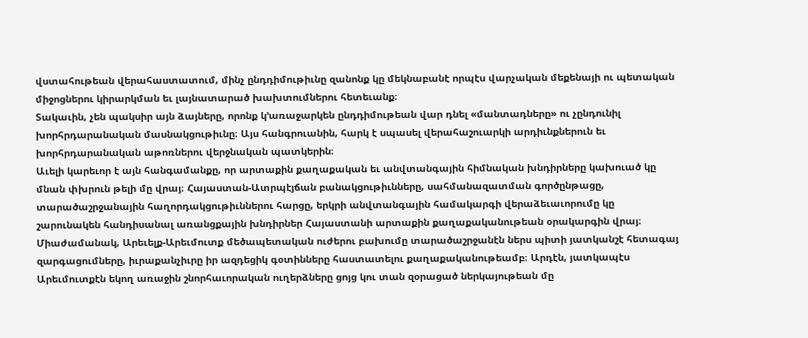վստահութեան վերահաստատում, մինչ ընդդիմութիւնը զանոնք կը մեկնաբանէ որպէս վարչական մեքենայի ու պետական միջոցներու կիրարկման եւ լայնատարած խախտումներու հետեւանք։
Տակաւին, չեն պակսիր այն ձայները, որոնք կ՚առաջարկեն ընդդիմութեան վար դնել «մանտադները» ու չընդունիլ խորհրդարանական մասնակցութիւնը։ Այս հանգրուանին, հարկ է սպասել վերահաշուարկի արդիւնքներուն եւ խորհրդարանական աթոռներու վերջնական պատկերին։
Աւելի կարեւոր է այն հանգամանքը, որ արտաքին քաղաքական եւ անվտանգային հիմնական խնդիրները կախուած կը մնան փխրուն թելի մը վրայ։ Հայաստան-Ատրպէյճան բանակցութիւնները, սահմանազատման գործընթացը, տարածաշրջանային հաղորդակցութիւններու հարցը, երկրի անվտանգային համակարգի վերաձեւաւորումը կը շարունակեն հանդիսանալ առանցքային խնդիրներ Հայաստանի արտաքին քաղաքականութեան օրակարգին վրայ։ Միաժամանակ, Արեւելք-Արեւմուտք մեծապետական ուժերու բախումը տարածաշրջանէն ներս պիտի յատկանշէ հետագայ զարգացումները, իւրաքանչիւրը իր ազդեցիկ գօտինները հաստատելու քաղաքականութեամբ։ Արդէն, յատկապէս Արեւմուտքէն եկող առաջին շնորհաւորական ուղերձները ցոյց կու տան զօրացած ներկայութեան մը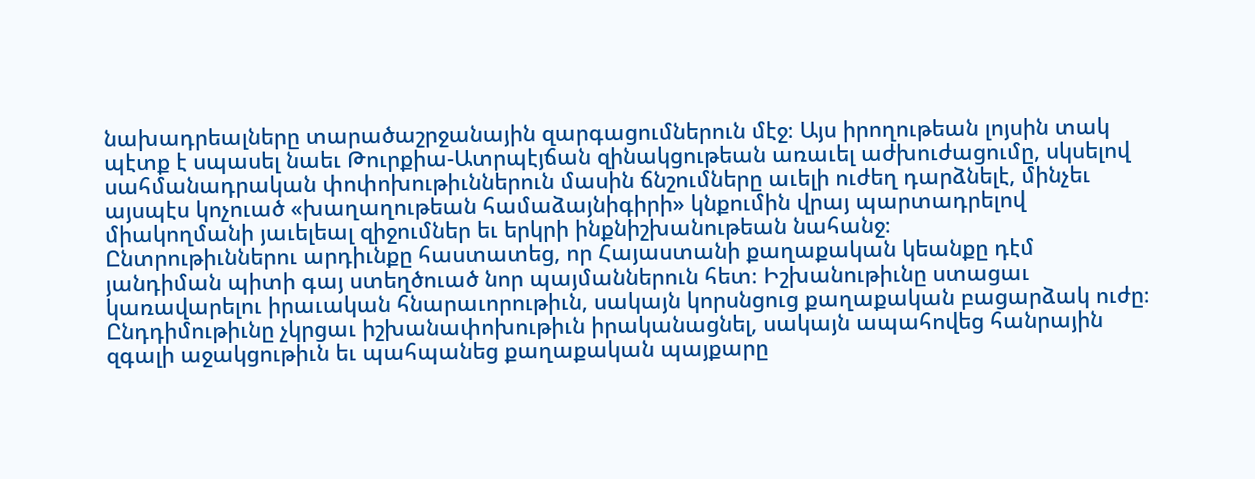նախադրեալները տարածաշրջանային զարգացումներուն մէջ։ Այս իրողութեան լոյսին տակ պէտք է սպասել նաեւ Թուրքիա-Ատրպէյճան զինակցութեան առաւել աժխուժացումը, սկսելով սահմանադրական փոփոխութիւններուն մասին ճնշումները աւելի ուժեղ դարձնելէ, մինչեւ այսպէս կոչուած «խաղաղութեան համաձայնիգիրի» կնքումին վրայ պարտադրելով միակողմանի յաւելեալ զիջումներ եւ երկրի ինքնիշխանութեան նահանջ։
Ընտրութիւններու արդիւնքը հաստատեց, որ Հայաստանի քաղաքական կեանքը դէմ յանդիման պիտի գայ ստեղծուած նոր պայմաններուն հետ։ Իշխանութիւնը ստացաւ կառավարելու իրաւական հնարաւորութիւն, սակայն կորսնցուց քաղաքական բացարձակ ուժը։ Ընդդիմութիւնը չկրցաւ իշխանափոխութիւն իրականացնել, սակայն ապահովեց հանրային զգալի աջակցութիւն եւ պահպանեց քաղաքական պայքարը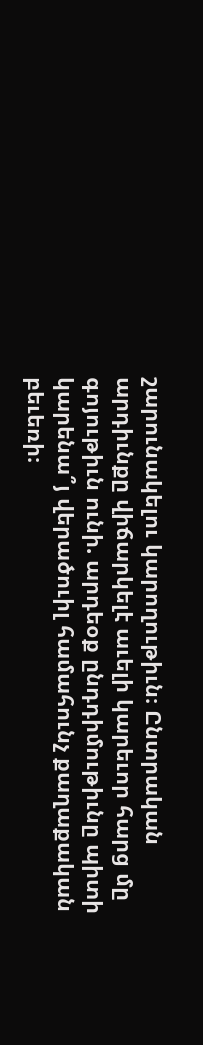շարունակելու կարողութիւն։ Ընտրական արդիւնքը վիճարկելէ աւելի կարեւոր հարց մը գոյութիւն ունի. արդեօք ընդդիմութիւնը պիտի կարենա՞յ վերածուիլ համահունչ քաղաքական բեւեռի։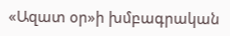«Ազատ օր»ի խմբագրական